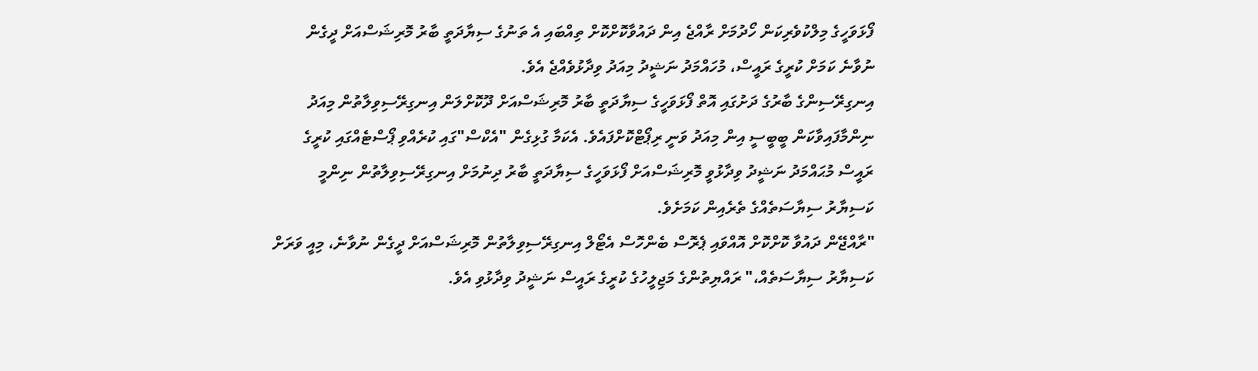ފޯޅަވަހީގެ މިލްކުވެރިކަން ހޯދުމަށް ރާއްޖެ އިން ދައުވާކޮށްކޮށް ތިއްބައި އެ ތަނުގެ ސިޔާދަތީ ބާރު މޮރިޝަސްއަށް ދީގެން ނުވާނެ ކަމަށް ކުރީގެ ރައީސް، މުހައްމަދު ނަޝީދު މިއަދު ވިދާޅުވެއްޖެ އެވެ.
އިނގިރޭސިންގެ ބާރުގެ ދަށުގައި އޮތް ފޯޅަވަހީގެ ސިޔާދަތީ ބާރު މޮރިޝަސްއަށް ދޫކޮށްލަން އިނގިރޭސިވިލާތުން މިއަދު ނިންމާފައިވާކަން ބީބީސީ އިން މިއަދު ވަނީ ރިޕޯޓްކޮށްފައެވެ. އެކަމާ ގުޅިގެން "އެކްސް"ގައި ކުރެއްވި ޕޯސްޓެއްގައި ކުރީގެ ރައީސް މުޙައްމަދު ނަޝީދު ވިދާޅުވީ މޮރިޝަސްއަށް ފޯޅަވަހީގެ ސިޔާދަތީ ބާރު ދިނުމަށް އިނގިރޭސިވިލާތުން ނިންމީ ކަސިޔާރު ސިޔާސަތެއްގެ ތެރެއިން ކަމަށެވެ.
"ރާއްޖޭން ދައުވާ ކޮށްކޮށް އޮއްވައި ޕެރޮސް ބެންހޮސް އެޓޯލް އިނގިރޭސިވިލާތުން މޮރިޝަސްއަށް ދީގެން ނުވާނެ، މިއީ ވަރަށް ކަސިޔާރު ސިޔާސަތެއް،" ރައްޔިތުންގެ މަޖިލީހުގެ ކުރީގެ ރައީސް ނަޝީދު ވިދާޅުވި އެވެ.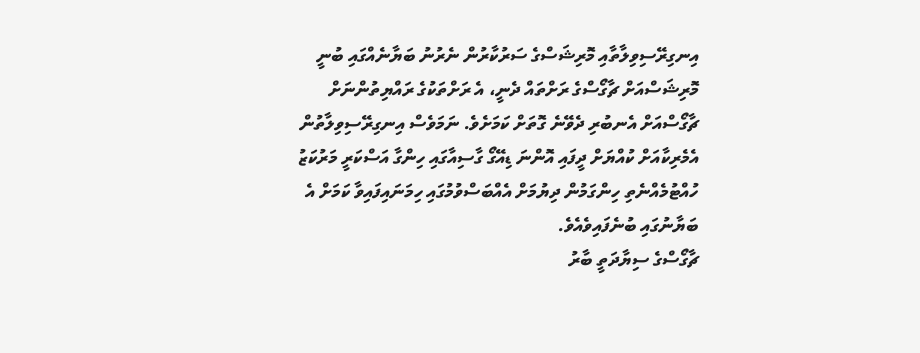އިނގިރޭސިވިލާތާއި މޮރިޝަސްގެ ސަރުކާރުން ނެރުނު ބަޔާނެއްގައި ބުނީ މޮރިޝަސްއަށް ޗާގޯސްގެ ރަށްތައް ދެނީ، އެ ރަށްތަކުގެ ރައްޔިތުންނަށް ޗާގޯސްއަށް އެނބުރި ދެވޭނެ ގޮތަށް ކަމަށެވެ. ނަމަވެސް އިނގިރޭސިވިލާތުން އެމެރިކާއަށް ކުއްޔަށް ދީފައި އޮންނަ ޑިއޭގޯ ގާސިއާގައި ހިންގާ އަސްކަރީ މަރުކަޒު ހުއްޓުމެއްނެތި ހިންގަމުން ދިޔުމަށް އެއްބަސްވުމުގައި ހިމަނައިފައިވާ ކަމަށް އެ ބަޔާނުގައި ބުނެފައިވެއެވެ.
ޗާގޯސްގެ ސިޔާދަތީ ބާރު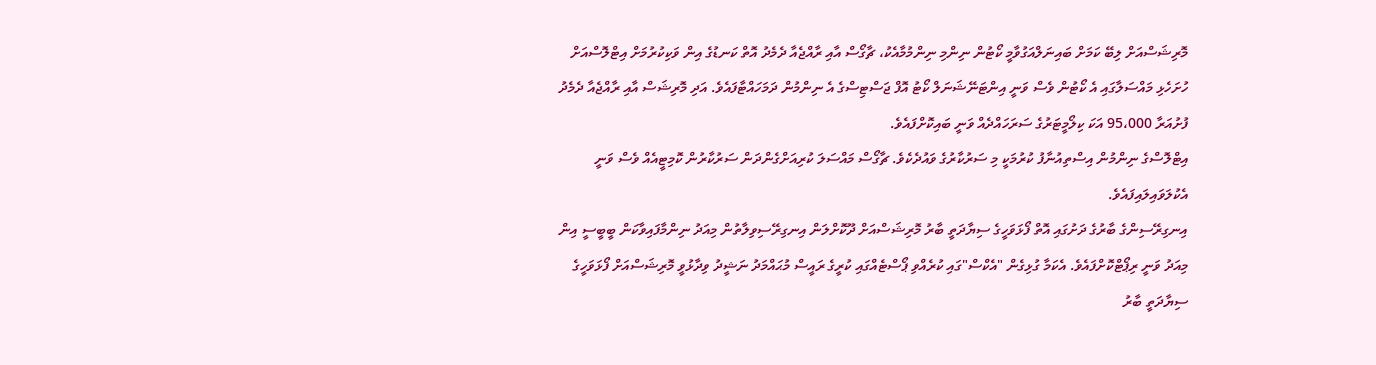މޮރިޝަސްއަށް ލިބޭ ކަމަށް ބައިނަލްއަގުވާމީ ކޯޓުން ނިންމި ނިންމުމާއެކު، ޗާގޯސް އާއި ރާއްޖެއާ ދެމެދު އޮތް ކަނޑުގެ އިން ވަކިކުރުމަށް އިޓްލޮސްއަށް ހުށަހެޅި މައްސަލާގައި އެ ކޯޓުން ވެސް ވަނީ އިންޓަނޭޝަނަލް ކޯޓު އޮފް ޖަސްޓިސްގެ އެ ނިންމުން ދަމަހައްޓާފައެވެ. އަދި މޮރިޝަސް އާއި ރާއްޖެއާ ދެމެދު ފުށުއަރާ 95،000 އަކަ ކިލޯމީޓަރުގެ ސަރަހައްދެއް ވަނީ ބައިކޮށްފައެވެ.
އިޓްލޮސްގެ ނިންމުން އިސްތިއުނާފު ކުރުމަކީ މި ސަރުކާރުގެ ވައުދެކެވެ. ޗާގޯސް މައްސަލަ ކުރިއަށްގެންދަން ސަރުކާރުން ކޮމިޓީއެއް ވެސް ވަނީ އެކުލަވައިލައިފައެވެ.
އިނގިރޭސިންގެ ބާރުގެ ދަށުގައި އޮތް ފޯޅަވަހީގެ ސިޔާދަތީ ބާރު މޮރިޝަސްއަށް ދޫކޮށްލަން އިނގިރޭސިވިލާތުން މިއަދު ނިންމާފައިވާކަން ބީބީސީ އިން މިއަދު ވަނީ ރިޕޯޓްކޮށްފައެވެ. އެކަމާ ގުޅިގެން "އެކްސް"ގައި ކުރެއްވި ޕޯސްޓެއްގައި ކުރީގެ ރައީސް މުޙައްމަދު ނަޝީދު ވިދާޅުވީ މޮރިޝަސްއަށް ފޯޅަވަހީގެ ސިޔާދަތީ ބާރު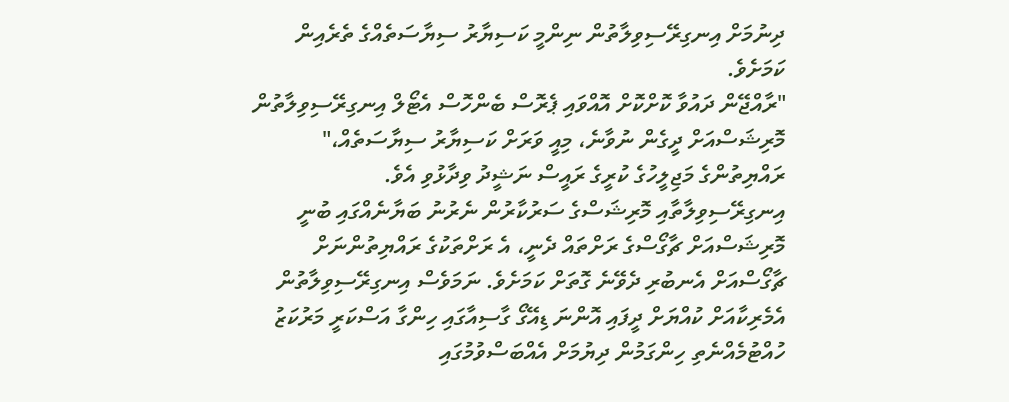ދިނުމަށް އިނގިރޭސިވިލާތުން ނިންމީ ކަސިޔާރު ސިޔާސަތެއްގެ ތެރެއިން ކަމަށެވެ.
"ރާއްޖޭން ދައުވާ ކޮށްކޮށް އޮއްވައި ޕެރޮސް ބެންހޮސް އެޓޯލް އިނގިރޭސިވިލާތުން މޮރިޝަސްއަށް ދީގެން ނުވާނެ، މިއީ ވަރަށް ކަސިޔާރު ސިޔާސަތެއް،" ރައްޔިތުންގެ މަޖިލީހުގެ ކުރީގެ ރައީސް ނަޝީދު ވިދާޅުވި އެވެ.
އިނގިރޭސިވިލާތާއި މޮރިޝަސްގެ ސަރުކާރުން ނެރުނު ބަޔާނެއްގައި ބުނީ މޮރިޝަސްއަށް ޗާގޯސްގެ ރަށްތައް ދެނީ، އެ ރަށްތަކުގެ ރައްޔިތުންނަށް ޗާގޯސްއަށް އެނބުރި ދެވޭނެ ގޮތަށް ކަމަށެވެ. ނަމަވެސް އިނގިރޭސިވިލާތުން އެމެރިކާއަށް ކުއްޔަށް ދީފައި އޮންނަ ޑިއޭގޯ ގާސިއާގައި ހިންގާ އަސްކަރީ މަރުކަޒު ހުއްޓުމެއްނެތި ހިންގަމުން ދިޔުމަށް އެއްބަސްވުމުގައި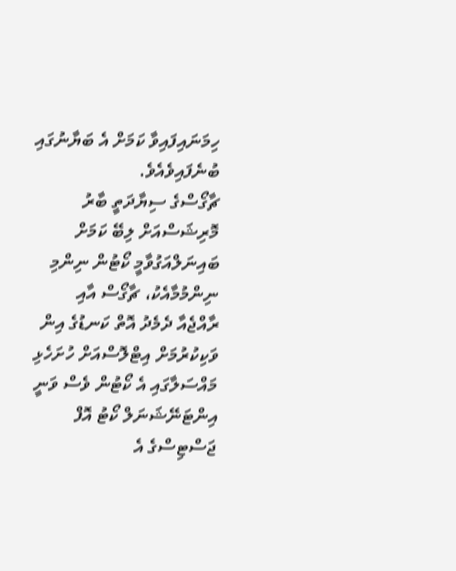ހިމަނައިފައިވާ ކަމަށް އެ ބަޔާނުގައި ބުނެފައިވެއެވެ.
ޗާގޯސްގެ ސިޔާދަތީ ބާރު މޮރިޝަސްއަށް ލިބޭ ކަމަށް ބައިނަލްއަގުވާމީ ކޯޓުން ނިންމި ނިންމުމާއެކު، ޗާގޯސް އާއި ރާއްޖެއާ ދެމެދު އޮތް ކަނޑުގެ އިން ވަކިކުރުމަށް އިޓްލޮސްއަށް ހުށަހެޅި މައްސަލާގައި އެ ކޯޓުން ވެސް ވަނީ އިންޓަނޭޝަނަލް ކޯޓު އޮފް ޖަސްޓިސްގެ އެ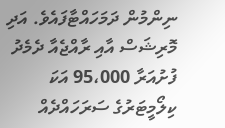ނިންމުން ދަމަހައްޓާފައެވެ. އަދި މޮރިޝަސް އާއި ރާއްޖެއާ ދެމެދު ފުށުއަރާ 95،000 އަކަ ކިލޯމީޓަރުގެ ސަރަހައްދެއް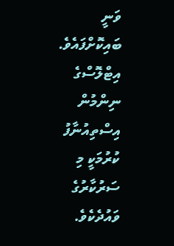ވަނީ ބައިކޮށްފައެވެ.
އިޓްލޮސްގެ ނިންމުން އިސްތިއުނާފު ކުރުމަކީ މި ސަރުކާރުގެ ވައުދެކެވެ.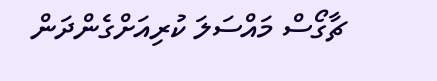ޗާގޯސް މައްސަލަ ކުރިއަށްގެންދަން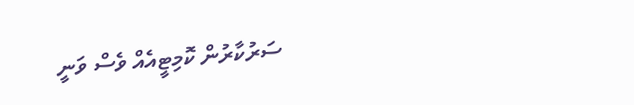ސަރުކާރުން ކޮމިޓީއެއް ވެސް ވަނީ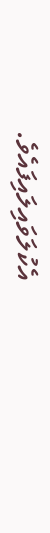އެކުލަވައިލައިފައެވެ.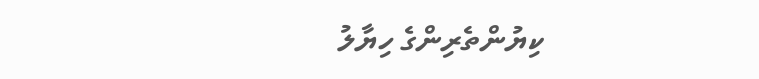ކިޔުންތެރިންގެ ހިޔާލު